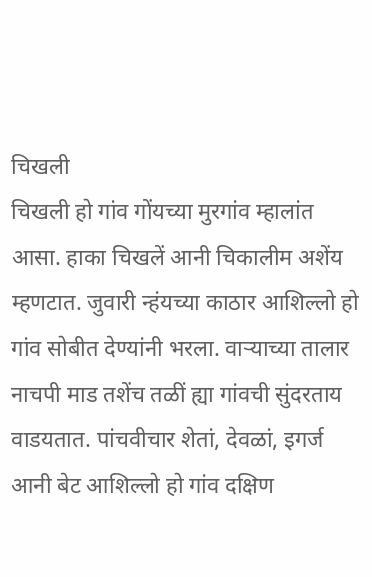चिखली
चिखली हो गांव गोंयच्या मुरगांव म्हालांत आसा. हाका चिखलें आनी चिकालीम अशेंय म्हणटात. जुवारी न्हंयच्या काठार आशिल्लो हो गांव सोबीत देण्यांनी भरला. वाऱ्याच्या तालार नाचपी माड तशेंच तळीं ह्या गांवची सुंदरताय वाडयतात. पांचवीचार शेतां, देवळां, इगर्ज आनी बेट आशिल्लो हो गांव दक्षिण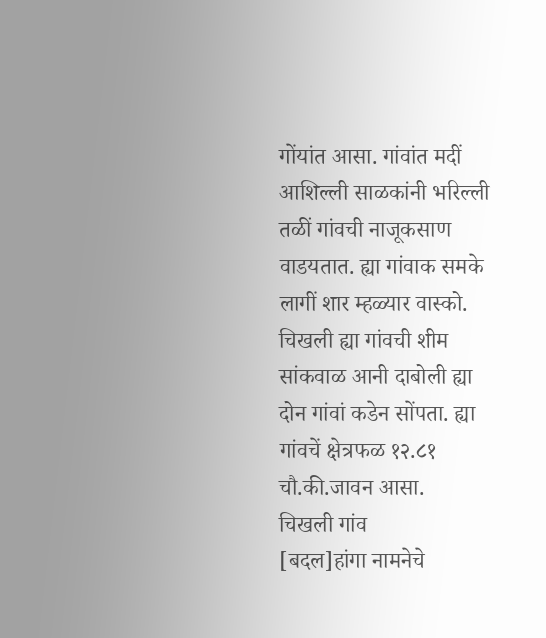गोंयांत आसा. गांवांत मदीं आशिल्ली साळकांनी भरिल्ली तळीं गांवची नाजूकसाण वाडयतात. ह्या गांवाक समके लागीं शार म्हळ्यार वास्को. चिखली ह्या गांवची शीम सांकवाळ आनी दाबोली ह्या दोन गांवां कडेन सोंपता. ह्या गांवचें क्षेत्रफळ १२.८१ चौ.की.जावन आसा.
चिखली गांव
[बदल]हांगा नामनेचे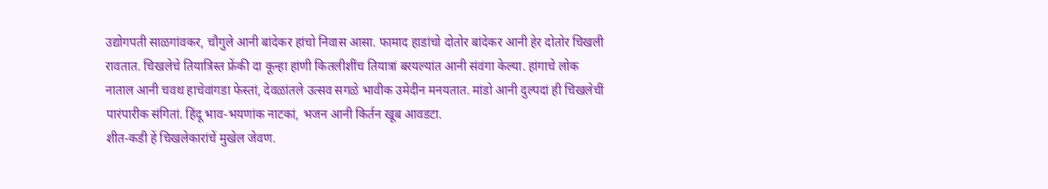उद्योगपती साळगांवकर, चौगुले आनी बांदेकर हांचो निवास आसा. फामाद हाडांचो दोतोर बांदेकर आनी हेर दोतोर चिखली रावतात. चिखलेचे तियात्रिस्त फ्रेंकी दा कून्हा हांणी कितलीशींच तियात्रां बरयल्यांत आनी संवंगा केल्या. हांगाचे लोक नाताल आनी चवथ हाचेवांगडा फेस्तां, देवळांतले उत्सव सगळे भावीक उमेदीन मनयतात. मांडो आनी दुल्पदां ही चिखलेचीं पारंपारीक संगितां. हिंदू भाव-भयणांक नाटकां, भजन आनी किर्तन खूब आवडटा.
शीत-कडी हें चिखलेकारांचें मुखेल जेवण.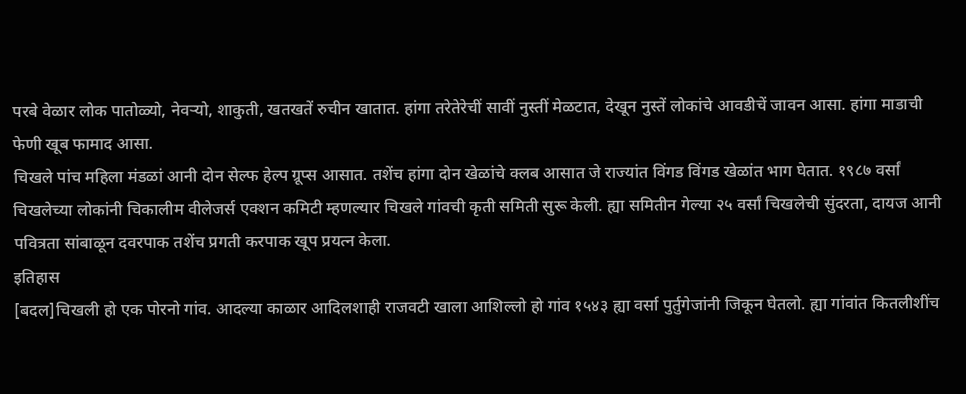परबे वेळार लोक पातोळ्यो, नेवऱ्यो, शाकुती, खतखतें रुचीन खातात. हांगा तरेतेरेचीं सावीं नुस्तीं मेळटात, देखून नुस्तें लोकांचे आवडीचें जावन आसा. हांगा माडाची फेणी खूब फामाद आसा.
चिखले पांच महिला मंडळां आनी दोन सेल्फ हेल्प ग्रूप्स आसात. तशेंच हांगा दोन खेळांचे क्लब आसात जे राज्यांत विंगड विंगड खेळांत भाग घेतात. १९८७ वर्सां चिखलेच्या लोकांनी चिकालीम वीलेजर्स एक्शन कमिटी म्हणल्यार चिखले गांवची कृती समिती सुरू केली. ह्या समितीन गेल्या २५ वर्सां चिखलेची सुंदरता, दायज आनी पवित्रता सांबाळून दवरपाक तशेंच प्रगती करपाक खूप प्रयत्न केला.
इतिहास
[बदल]चिखली हो एक पोरनो गांव. आदल्या काळार आदिलशाही राजवटी खाला आशिल्लो हो गांव १५४३ ह्या वर्सा पुर्तुगेजांनी जिकून घेतलो. ह्या गांवांत कितलीशींच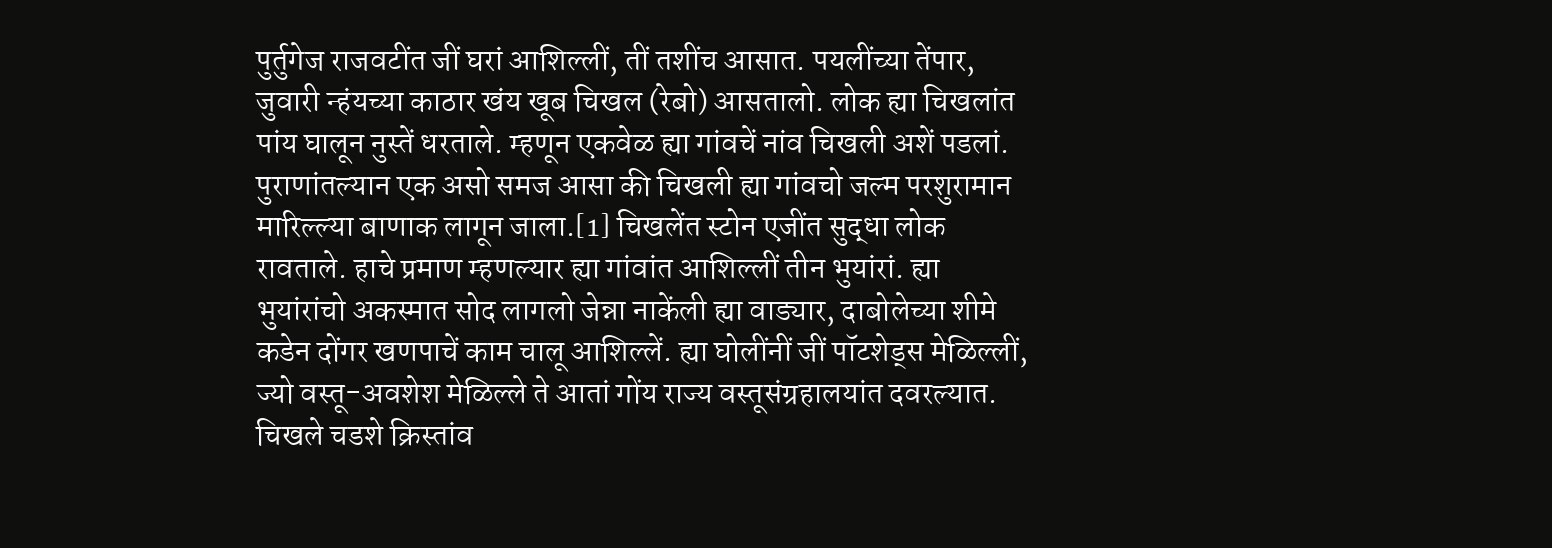पुर्तुगेज राजवटींत जीं घरां आशिल्लीं, तीं तशींच आसात. पयलींच्या तेंपार, जुवारी न्हंयच्या काठार खंय खूब चिखल (रेबो) आसतालो. लोक ह्या चिखलांत पांय घालून नुस्तें धरताले. म्हणून एकवेळ ह्या गांवचें नांव चिखली अशें पडलां. पुराणांतल्यान एक असो समज आसा की चिखली ह्या गांवचो जल्म परशुरामान मारिल्ल्या बाणाक लागून जाला.[1] चिखलेंत स्टोन एजींत सुद्धा लोक रावताले. हाचे प्रमाण म्हणल्यार ह्या गांवांत आशिल्लीं तीन भुयांरां. ह्या भुयांरांचो अकस्मात सोद लागलो जेन्ना नाकेंली ह्या वाड्यार, दाबोलेच्या शीमे कडेन दोंगर खणपाचें काम चालू आशिल्लें. ह्या घोलींनीं जीं पॉटशेड्स मेळिल्लीं, ज्यो वस्तू-अवशेश मेळिल्ले ते आतां गोंय राज्य वस्तूसंग्रहालयांत दवरल्यात. चिखले चडशे क्रिस्तांव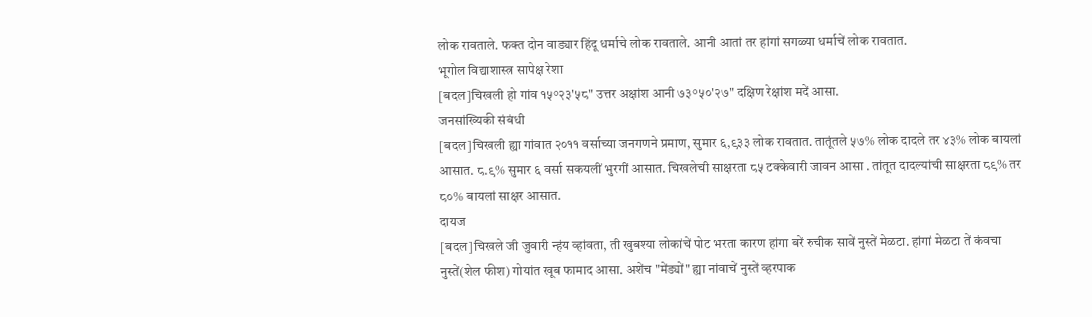लोक रावताले. फक्त दोन वाड्यार हिंदू धर्माचे लोक रावताले. आनी आतां तर हांगां सगळ्या धर्माचें लोक रावतात.
भूगोल विद्याशास्त्र सापेक्ष रेशा
[बदल]चिखली हो गांव १५°२३'५८" उत्तर अक्षांश आनी ७३°५०'२७" दक्षिण रेक्षांश मदें आसा.
जनसांख्यिकी संबंधी
[बदल]चिखली ह्या गांवात २०११ वर्साच्या जनगणने प्रमाण, सुमार ६,९३३ लोक रावतात. तातूंतले ५७% लोक दादले तर ४३% लोक बायलां आसात. ८.९% सुमार ६ वर्सा सकयलीं भुरगीं आसात. चिखलेची साक्षरता ८५ टक्केवारी जावन आसा . तांतूत दादल्यांची साक्षरता ८९% तर ८०% बायलां साक्षर आसात.
दायज
[बदल]चिखले जी जुवारी न्हंय व्हांवता, ती खुबश्या लोकांचें पोट भरता कारण हांगा बरें रुचीक सावें नुस्तें मेळटा. हांगां मेळटा तें कंवचा नुस्तें(शेल फीश) गोयांत खूब फामाद आसा. अशेंच "मेंड्यों" ह्या नांवाचें नुस्तें व्हरपाक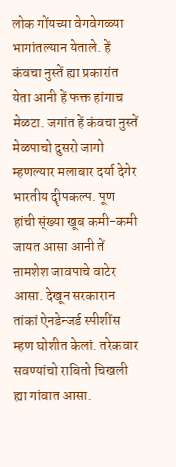लोक गोंयच्या वेगवेगळ्या भागांतल्यान येताले. हें कंवचा नुस्तें ह्या प्रकारांत येता आनी हें फक्त हांगाच मेळटा. जगांत हें कंवचा नुस्तें मेळपाचो दुसरो जागो म्हणल्यार मलाबार दर्या देगेर भारतीय दॄीपकल्प. पूण हांची स्ंख्या खूब कमी-कमी जायत आसा आनी तें ऩामशेश जावपाचे वाटेर आसा. देखून सरकारान तांकां ऐनडेन्जर्ड स्पीशींस म्हण घोशीत केलां. तरेकवार सवण्यांचो राबितो चिखली ह्या गांवात आसा.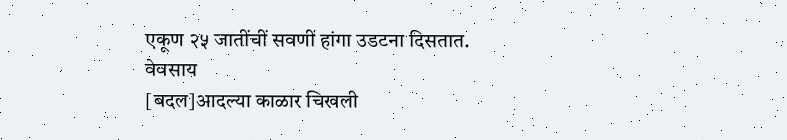एकूण २५ जातींचीं सवणीं हांगा उडटना दिसतात.
वेवसाय
[बदल]आदल्या काळार चिखली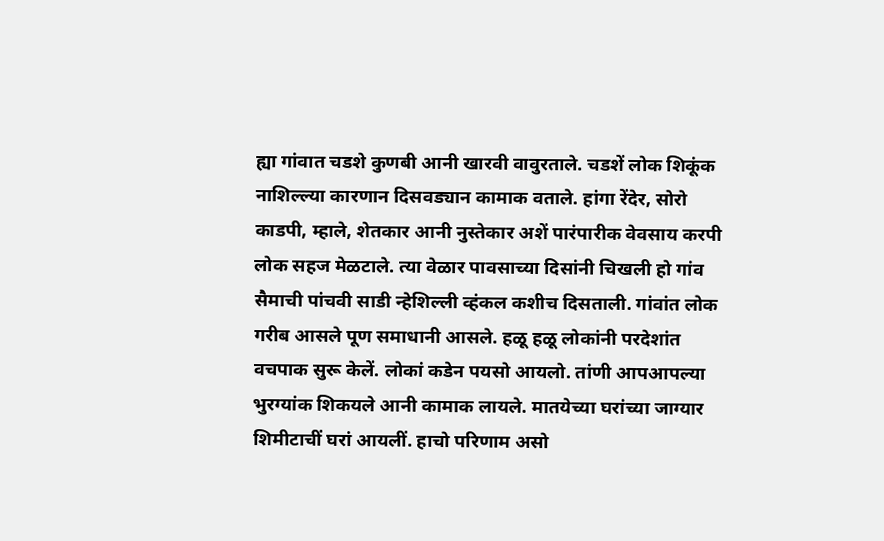ह्या गांवात चडशे कुणबी आनी खारवी वावुरताले. चडशें लोक शिकूंक नाशिल्ल्या कारणान दिसवड्यान कामाक वताले. हांगा रेंदेर, सोरो काडपी, म्हाले, शेतकार आनी नुस्तेकार अशें पारंपारीक वेवसाय करपी लोक सहज मेळटाले. त्या वेळार पावसाच्या दिसांनी चिखली हो गांव सैमाची पांचवी साडी न्हेशिल्ली व्हंकल कशीच दिसताली. गांवांत लोक गरीब आसले पूण समाधानी आसले. हळू हळू लोकांनी परदेशांत वचपाक सुरू केलें. लोकां कडेन पयसो आयलो. तांणी आपआपल्या भुरग्यांक शिकयले आनी कामाक लायले. मातयेच्या घरांच्या जाग्यार शिमीटाचीं घरां आयलीं. हाचो परिणाम असो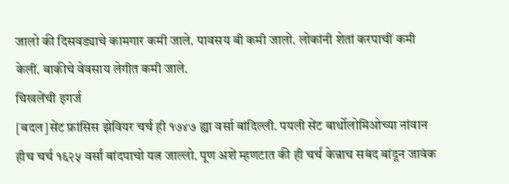जालो की दिसवड्याचे कामगार कमी जाले. पावसय बी कमी जालो. लोकांनी शेतां करपाचीं कमी केलीं. बाकीचे वेवसाय लेगीत कमी जाले.
चिखलेंची इगर्ज
[बदल]सेंट फ्रांसिस झेवियर चर्च ही १७४७ ह्या वर्सा बांदिल्ली. पयली सेंट बार्थोलोमिओच्या नांवान हीच चर्च १६२५ वर्सां बांदपाचो यत्न जाल्लो. पूण अशें म्हणटात की ही चर्च केन्नाच सबंद बांदून जावंक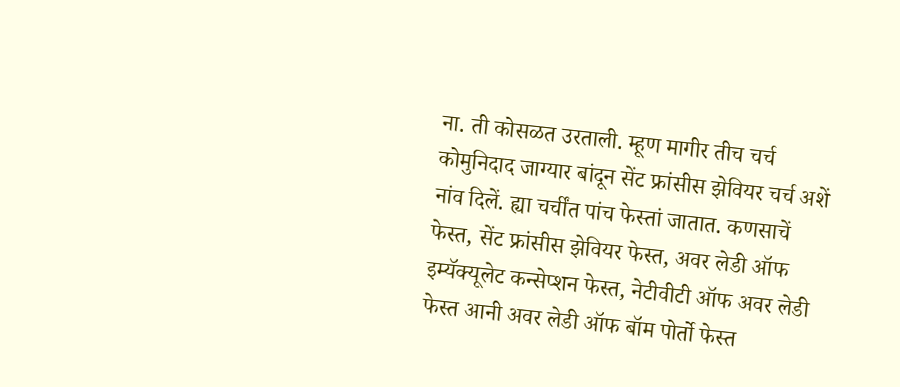ना. ती कोसळत उरताली. म्हूण मागीर तीच चर्च कोमुनिदाद जाग्यार बांदून सेंट फ्रांसीस झेवियर चर्च अशें नांव दिलें. ह्या चर्चींत पांच फेस्तां जातात. कणसाचें फेस्त, सेंट फ्रांसीस झेवियर फेस्त, अवर लेडी ऑफ इम्यॅक्यूलेट कन्सेप्शन फेस्त, नेटीवीटी ऑफ अवर लेडी फेस्त आनी अवर लेडी ऑफ बॉम पोर्तो फेस्त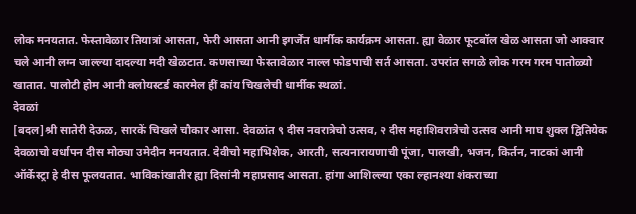लोक मनयतात. फेस्तावेळार तियात्रां आसता, फेरी आसता आनी इगर्जेंत धार्मीक कार्यक्रम आसता. ह्या वेळार फूटबॉल खेळ आसता जो आक्वार चले आनी लग्न जाल्ल्या दादल्या मदी खेळटात. कणसाच्या फेस्तावेळार नाल्ल फोडपाची सर्त आसता. उपरांत सगळे लोक गरम गरम पातोळ्यो खातात. पालोटी होम आनी क्लोयस्टर्ड कारमेल हीं कांय चिखलेची धार्मीक स्थळां.
देवळां
[बदल]श्री सातेरी देऊळ, सारकें चिखले चौकार आसा. देवळांत ९ दीस नवरात्रेचो उत्सव, २ दीस महाशिवरात्रेचो उत्सव आनी माघ शुक्ल द्वितियेक देवळाचो वर्धापन दीस मोठ्या उमेदीन मनयतात. देवीचो महाभिशेक, आरती, सत्यनारायणाची पूंजा, पालखी, भजन, किर्तन, नाटकां आनी ऑर्केस्ट्रा हे दीस फूलयतात. भाविकांखातीर ह्या दिसांनी महाप्रसाद आसता. हांगा आशिल्ल्या एका ल्हानश्या शंकराच्या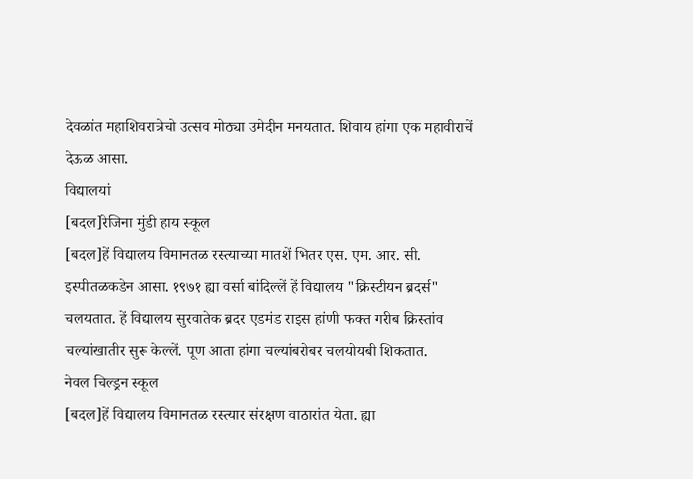देवळांत महाशिवरात्रेचो उत्सव मोठ्या उमेदीन मनयतात. शिवाय हांगा एक महावीराचें देऊळ आसा.
विद्यालयां
[बदल]रेजिना मुंडी हाय स्कूल
[बदल]हें विद्यालय विमानतळ रस्त्याच्या मातशें भितर एस. एम. आर. सी. इस्पीतळकडेन आसा. १९७१ ह्या वर्सा बांदिल्लें हें विद्यालय "क्रिस्टीयन ब्रदर्स" चलयतात. हें विद्यालय सुरवातेक ब्रदर एडमंड राइस हांणी फक्त गरीब क्रिस्तांव चल्यांखातीर सुरू केल्लें. पूण आता हांगा चल्यांबरोबर चलयोयबी शिकतात.
नेवल चिल्ड्रन स्कूल
[बदल]हें विद्यालय विमानतळ रस्त्यार संरक्षण वाठारांत येता. ह्या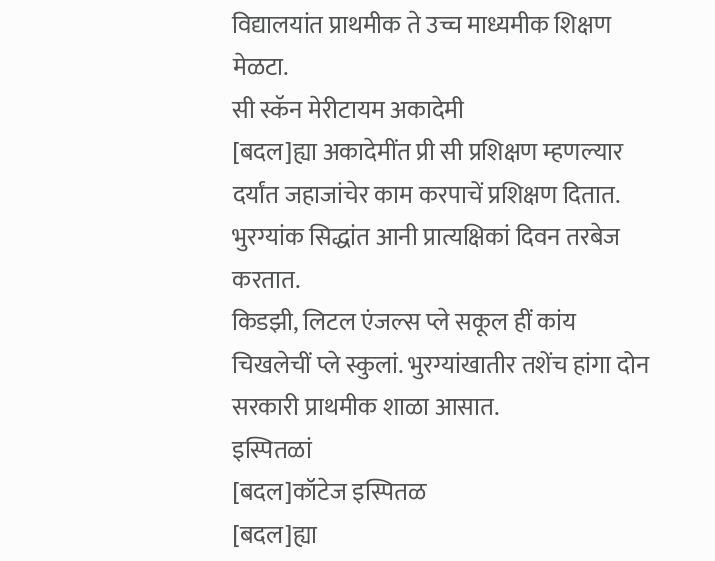विद्यालयांत प्राथमीक ते उच्च माध्यमीक शिक्षण मेळटा.
सी स्कॅन मेरीटायम अकादेमी
[बदल]ह्या अकादेमींत प्री सी प्रशिक्षण म्हणल्यार दर्यांत जहाजांचेर काम करपाचें प्रशिक्षण दितात. भुरग्यांक सिद्धांत आनी प्रात्यक्षिकां दिवन तरबेज करतात.
किडझी, लिटल एंजल्स प्ले सकूल हीं कांय चिखलेचीं प्ले स्कुलां. भुरग्यांखातीर तशेंच हांगा दोन सरकारी प्राथमीक शाळा आसात.
इस्पितळां
[बदल]कॉटेज इस्पितळ
[बदल]ह्या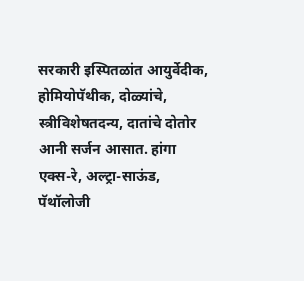सरकारी इस्पितळांत आयुर्वेदीक, होमियोपॅथीक, दोळ्यांचे, स्त्रीविशेषतदन्य, दातांचे दोतोर आनी सर्जन आसात. हांगा एक्स-रे, अल्ट्रा-साऊंड, पॅथॉलोजी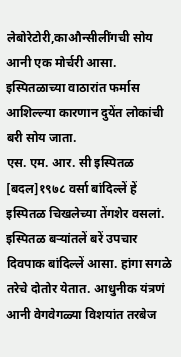लेबोरेटोरी,काऔन्सीलींगची सोय आनी एक मोर्चरी आसा. इस्पितळाच्या वाठारांत फर्मास आशिल्ल्या कारणान दुयेंत लोकांची बरी सोय जाता.
एस. एम. आर. सी इस्पितळ
[बदल]१९७८ वर्सा बांदिल्लें हें इस्पितळ चिखलेच्या तेंगशेर वसलां. इस्पितळ बऱ्यांतलें बरें उपचार दिवपाक बांदिल्लें आसा. हांगा सगळे तरेचे दोतोर येतात. आधुनीक यंत्रणं आनी वेगवेगळ्या विशयांत तरबेज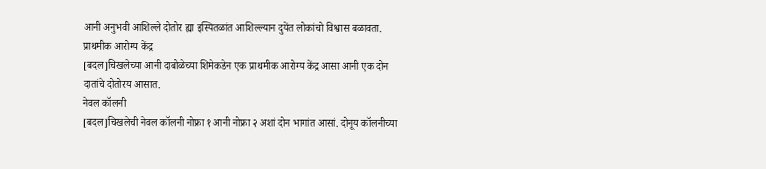आनी अनुभवी आशिल्ले दोतोर ह्या इस्पितळांत आशिल्ल्यान दुयेंत लोकांचो विश्वास बळावता.
प्राथमीक आरोग्य केंद्र
[बदल]चिखलेच्या आनी दाबोळेच्या शिमेकडेन एक प्राथमीक आरोग्य केंद्र आसा आनी एक दोन दातांचे दोतोरय आसात.
नेवल कॉलनी
[बदल]चिखलेची नेवल कॉलनी नोफ्रा १ आनी नोफ्रा २ अशां दोन भागांत आसां. दोनूय कॉलनीच्या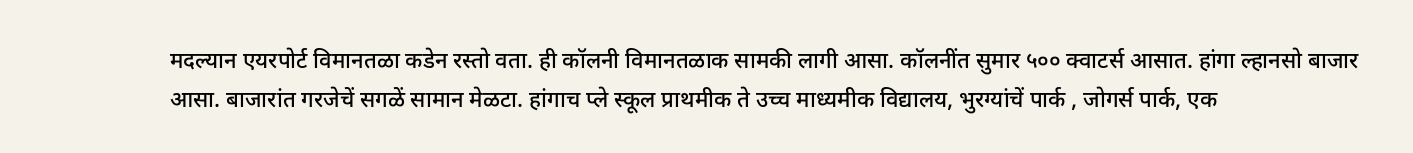मदल्यान एयरपोर्ट विमानतळा कडेन रस्तो वता. ही कॉलनी विमानतळाक सामकी लागी आसा. कॉलनींत सुमार ५०० क्वाटर्स आसात. हांगा ल्हानसो बाजार आसा. बाजारांत गरजेचें सगळें सामान मेळटा. हांगाच प्ले स्कूल प्राथमीक ते उच्च माध्यमीक विद्यालय, भुरग्यांचें पार्क , जोगर्स पार्क, एक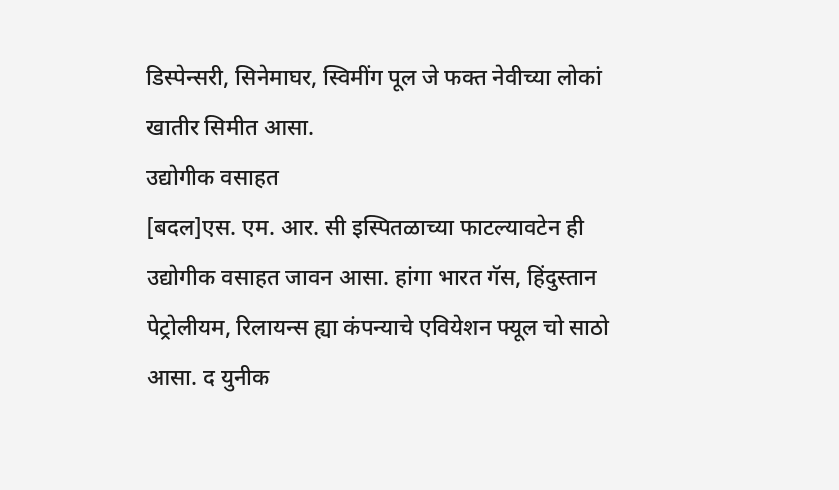डिस्पेन्सरी, सिनेमाघर, स्विमींग पूल जे फक्त नेवीच्या लोकां खातीर सिमीत आसा.
उद्योगीक वसाहत
[बदल]एस. एम. आर. सी इस्पितळाच्या फाटल्यावटेन ही उद्योगीक वसाहत जावन आसा. हांगा भारत गॅस, हिंदुस्तान पेट्रोलीयम, रिलायन्स ह्या कंपन्याचे एवियेशन फ्यूल चो साठो आसा. द युनीक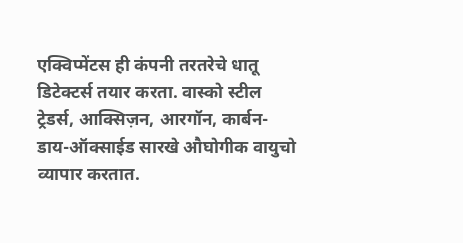एक्विप्मेंटस ही कंपनी तरतरेचे धातू डिटेक्टर्स तयार करता. वास्को स्टील ट्रेडर्स, आक्सिज़न, आरगॉन, कार्बन-डाय-ऑक्साईड सारखे औघोगीक वायुचो व्यापार करतात.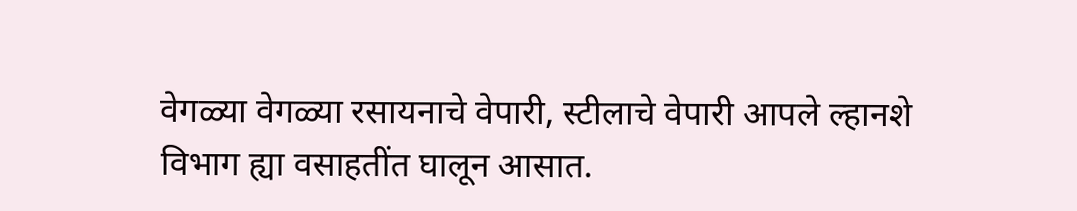वेगळ्या वेगळ्या रसायनाचे वेपारी, स्टीलाचे वेपारी आपले ल्हानशे विभाग ह्या वसाहतींत घालून आसात.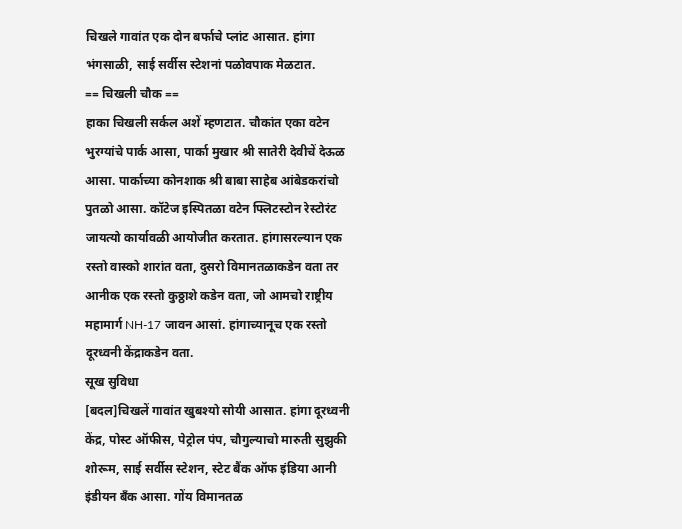चिखले गावांत एक दोन बर्फाचे प्लांट आसात. हांगा भंगसाळी, साई सर्वीस स्टेशनां पळोवपाक मेळटात.
== चिखली चौक ==
हाका चिखली सर्कल अशें म्हणटात. चौकांत एका वटेन भुरग्यांचे पार्क आसा, पार्का मुखार श्री सातेरी देवीचें देऊळ आसा. पार्काच्या कोनशाक श्री बाबा साहेब आंबेडकरांचो पुतळो आसा. कॉटेज इस्पितळा वटेन फ्लिटस्टोन रेस्टोरंट जायत्यो कार्यावळी आयोजीत करतात. हांगासरल्यान एक रस्तो वास्को शारांत वता, दुसरो विमानतळाकडेन वता तर आनीक एक रस्तो कुठ्ठाशे कडेन वता, जो आमचो राष्ट्रीय महामार्ग NH-17 जावन आसां. हांगाच्यानूच एक रस्तो दूरध्वनी केंद्राकडेन वता.
सूख सुविधा
[बदल]चिखलें गावांत खुबश्यो सोयी आसात. हांगा दूरध्वनी केंद्र, पोस्ट ऑफीस, पेट्रोल पंप, चौगुल्याचो मारुती सुझुकी शोरूम, साई सर्वीस स्टेशन, स्टेट बैंक ऑफ इंडिया आनी इंडीयन बँक आसा. गोंय विमानतळ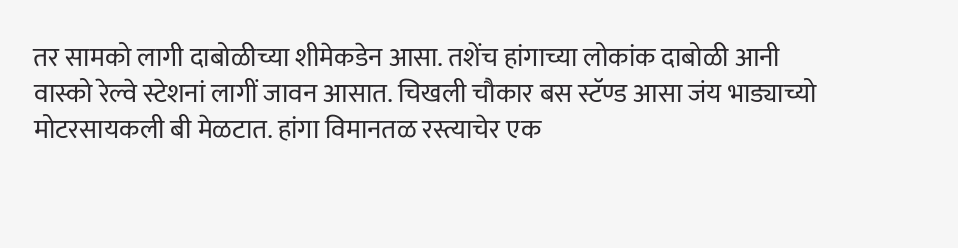तर सामको लागी दाबोळीच्या शीमेकडेन आसा. तशेंच हांगाच्या लोकांक दाबोळी आनी वास्को रेल्वे स्टेशनां लागीं जावन आसात. चिखली चौकार बस स्टॅण्ड आसा जंय भाड्याच्यो मोटरसायकली बी मेळटात. हांगा विमानतळ रस्त्याचेर एक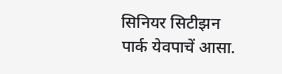सिनियर सिटीझन पार्क येवपाचें आसा.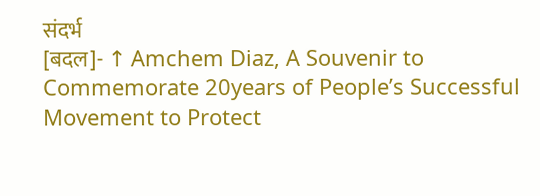संदर्भ
[बदल]- ↑ Amchem Diaz, A Souvenir to Commemorate 20years of People’s Successful Movement to Protect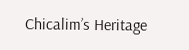Chicalim’s Heritage